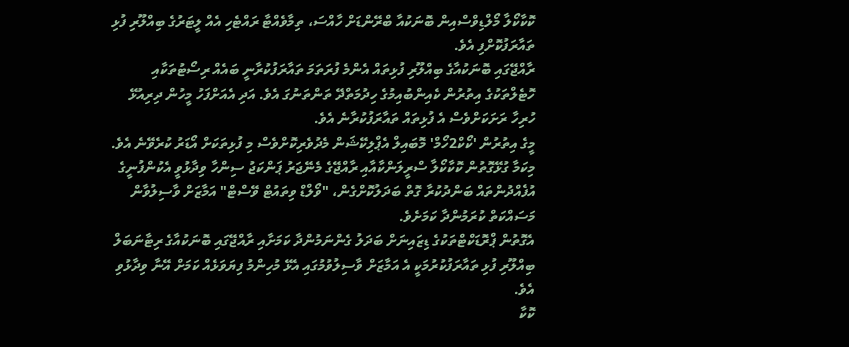ކޮކާކޯލާ މޯލްޑިވްސްއިން ބޮނަކުއާ ބްރޭންޑަށް ހާއްސަ، ތިމާވެއްޓާ ރައްޓެހި އެއް ލީޓަރުގެ ބިއްލޫރި ފުޅި ތައާރަފުކޮށްފި އެވެ.
ރާއްޖޭގައި ބޮނަކުއާގެ ބިއްލޫރި ފުޅިތައް އެންމެ ފުރަތަމަ ތައާރަފުކުރާނީ ބައެއް ރިސޯޓުތަކާއި ހޮޓެލްތަކުގެ އިތުރުން ކެއިންބުއިމުގެ ހިދުމަތްދޭ ތަންތަނުގަ އެވެ. އަދި އެއަށްފަހު މީހުން ދިރިއުޅޭ ހުރިހާ ރަށަކަށްވެސް އެ ފުޅިތައް ތައާރަފުކުރާނެ އެވެ.
މީގެ އިތުރުން 'ކޯކް2ހޯމް' މޮބައިލް އެޕްލިކޭޝަން މެދުވެރިކޮށްވެސް މި ފުޅިތަކަށް އޯޑަރު ކުރެވޭނެ އެވެ.
މިކަމާ ގުޅޭގޮތުން ކޮކާކޯލާ ސްރީލަންކާއާއި ރާއްޖޭގެ މެނޭޖަރު ޕަންކަޖު ސިންހާ ވިދާޅުވީ އެކުންފުނީގެ އުފެއްދުންތައް ބަންދުކުރާ ގޮތް ބަދަލުކޮށްގެން، "ވޯލްޑް ވިތައުޓް ވޭސްޓް" އަމާޒަށް ވާސިލުވާން މަސައްކަތް ކުރަމުންދާ ކަމަށެވެ.
އެގޮތުން ޕްރޮޑަކްޓްތަކުގެ ޑިޒައިނަށް ބަދަލު ގެންނަމުންދާ ކަމަށާއި ރާއްޖޭގައި ބޮނަކުއާގެ ރިޓާނަބަލް ބިއްލޫރި ފުޅި ތައާރަފުކުރުމަކީ އެ އަމާޒަށް ވާސިލުވުމުގައި އެޅޭ މުހިންމު ފިޔަވަޅެއް ކަމަށް އޭނާ ވިދާޅުވި އެވެ.
ކޮކާ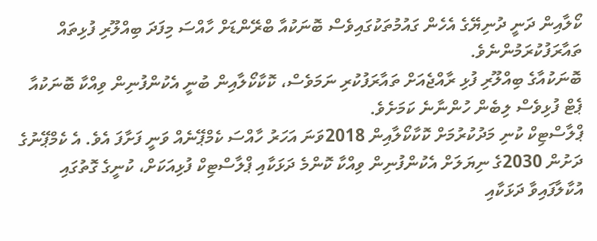ކޯލާއިން ދަނީ ދުނިޔޭގެ އެހެން ގައުމުތަކުގައިވެސް ބޮނަކުއާ ބްރޭންޑަށް ހާއްސަ މިފަދަ ބިއްލޫރި ފުޅިތައް ތައާރަފުކުރަމުންނެވެ.
ބޮނަކުއާގެ ބިއްލޫރި ފުޅި ރާއްޖެއަށް ތައާރަފުކުރި ނަމަވެސް، ކޮކާކޯލާއިން ބުނީ އެކުންފުނިން ވިއްކާ ބޮނަކުއާ ޕެޓް ފުޅިވެސް ލިބެން ހުންނާނެ ކަމަށެވެ.
ޕްލާސްޓިކް ކުނި މަދުކުރުމަށް ކޮކާކޯލާއިން 2018ވަނަ އަހަރު ހާއްސަ ކެމްޕޭނެއް ވަނީ ފަށާފަ އެވެ. އެ ކެމްޕޭނުގެ ދަށުން 2030ގެ ނިޔަލަށް އެކުންފުނިން ވިއްކާ ކޮންމެ ދަޅަކާއި ޕްލާސްޓިކް ފުޅިއަކަށް، ކުނީގެ ގޮތުގައި އުކާލާފައިވާ ދަޅަކާއި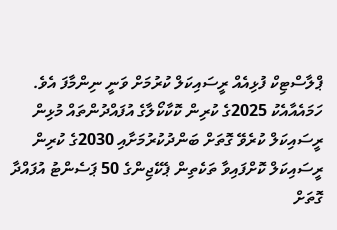ޕްލާސްޓިކް ފުޅިއެއް ރީސައިކަލް ކުރުމަށް ވަނީ ނިންމާފަ އެވެ.
ހަމައެއާއެކު 2025ގެ ކުރިން ކޮކާކޯލާގެ އުފައްދުންތައް މުޅިން ރީސައިކަލް ކުރެވޭ ގޮތަށް ބަންދުކުރުމަށާއި 2030ގެ ކުރިން ރީސައިކަލް ކޮށްފައިވާ ތަކެތިން ޕެކޭޖިންގެ 50 ޕަސެންޓު އުފައްދާ ގޮތަށް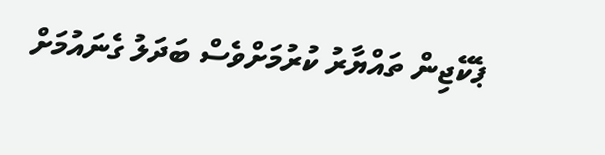ޕެކޭޖިން ތައްޔާރު ކުރުމަށްވެސް ބަދަލު ގެނައުމަށް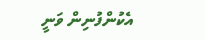އެކުންފުނިން ވަނީ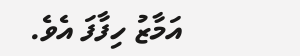އަމާޒު ހިފާފަ އެވެ.